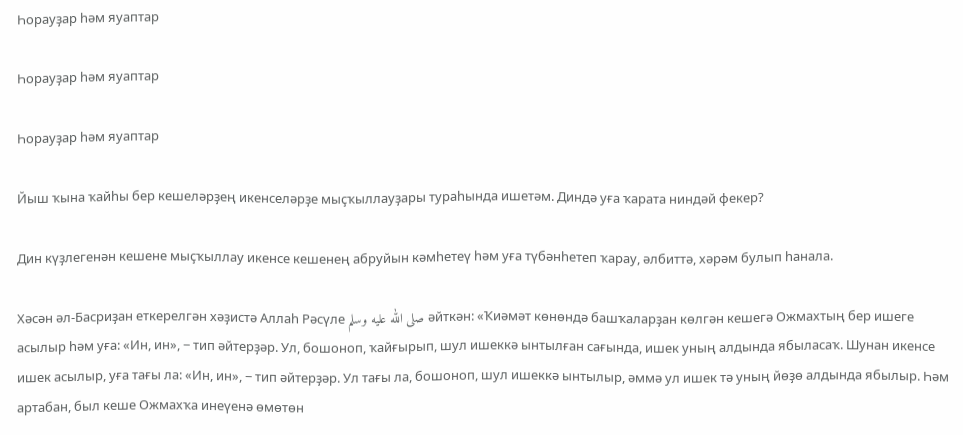Һорауҙар һәм яуаптар

Һорауҙар һәм яуаптар

Һорауҙар һәм яуаптар

Йыш ҡына ҡайһы бер кешеләрҙең икенселәрҙе мыҫҡыллауҙары тураһында ишетәм. Диндә уға ҡарата ниндәй фекер?

Дин күҙлегенән кешене мыҫҡыллау икенсе кешенең абруйын кәмһетеү һәм уға түбәнһетеп ҡарау, әлбиттә, хәрәм булып һанала.

Хәсән әл-Басриҙан еткерелгән хәҙистә Аллаһ Рәсүле صلى الله عليه وسلم әйткән: «Ҡиәмәт көнөндә башҡаларҙан көлгән кешегә Ожмахтың бер ишеге асылыр һәм уға: «Ин, ин», − тип әйтерҙәр. Ул, бошоноп, ҡайғырып, шул ишеккә ынтылған сағында, ишек уның алдында ябыласаҡ. Шунан икенсе ишек асылыр, уға тағы ла: «Ин, ин», − тип әйтерҙәр. Ул тағы ла, бошоноп, шул ишеккә ынтылыр, әммә ул ишек тә уның йөҙө алдында ябылыр. Һәм артабан, был кеше Ожмахҡа инеүенә өмөтөн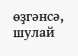өҙгәнсә, шулай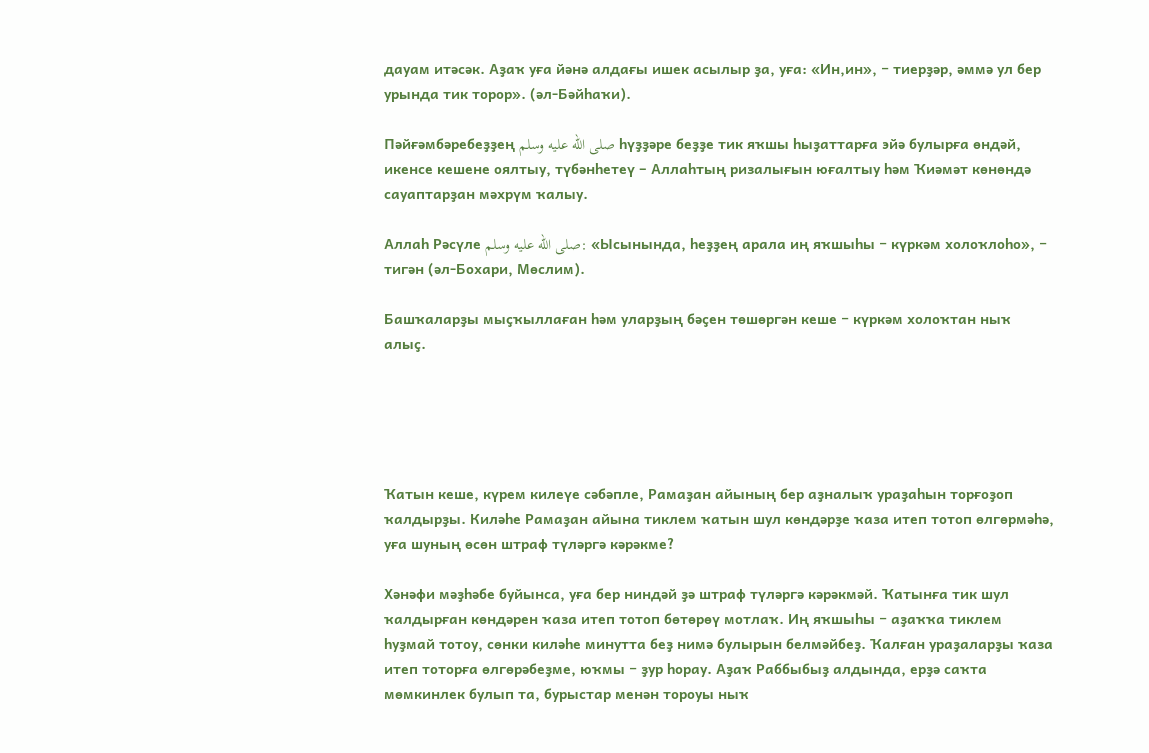дауам итәсәк. Аҙаҡ уға йәнә алдағы ишек асылыр ҙа, уға: «Ин,ин», − тиерҙәр, әммә ул бер урында тик торор». (әл-Бәйһаҡи).

Пәйғәмбәребеҙҙең صلى الله عليه وسلم һүҙҙәре беҙҙе тик яҡшы һыҙаттарға эйә булырға өндәй, икенсе кешене оялтыу, түбәнһетеү – Аллаһтың ризалығын юғалтыу һәм Ҡиәмәт көнөндә сауаптарҙан мәхрүм ҡалыу.

Аллаһ Рәсүле صلى الله عليه وسلم: «Ысынында, һеҙҙең арала иң яҡшыһы − күркәм холоҡлоһо», − тигән (әл-Бохари, Мөслим).

Башҡаларҙы мыҫҡыллаған һәм уларҙың бәҫен төшөргән кеше − күркәм холоҡтан ныҡ алыҫ.





Ҡатын кеше, күрем килеүе сәбәпле, Рамаҙан айының бер аҙналыҡ ураҙаһын торғоҙоп ҡалдырҙы. Киләһе Рамаҙан айына тиклем ҡатын шул көндәрҙе ҡаза итеп тотоп өлгөрмәһә, уға шуның өсөн штраф түләргә кәрәкме?

Хәнәфи мәҙһәбе буйынса, уға бер ниндәй ҙә штраф түләргә кәрәкмәй. Ҡатынға тик шул ҡалдырған көндәрен ҡаза итеп тотоп бөтөрөү мотлаҡ. Иң яҡшыһы − аҙаҡҡа тиклем һуҙмай тотоу, сөнки киләһе минутта беҙ нимә булырын белмәйбеҙ. Ҡалған ураҙаларҙы ҡаза итеп тоторға өлгөрәбеҙме, юҡмы − ҙур һорау. Аҙаҡ Раббыбыҙ алдында, ерҙә саҡта мөмкинлек булып та, бурыстар менән тороуы ныҡ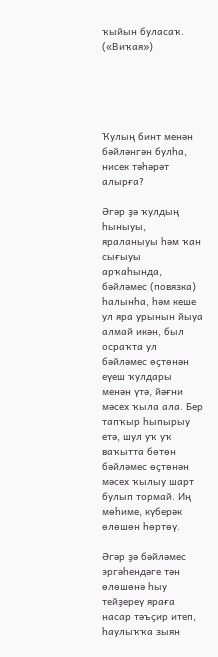ҡыйын буласаҡ. («Виҡая»)





Ҡулың бинт менән бәйләнгән булһа, нисек тәһәрәт алырға?

Әгәр ҙә ҡулдың һыныуы, яраланыуы һәм ҡан сығыуы арҡаһында, бәйләмес (повязка) һалынһа, һәм кеше ул яра урынын йыуа алмай икән, был осраҡта ул бәйләмес өҫтөнән еүеш ҡулдары менән үтә, йәғни мәсех ҡыла ала. Бер тапҡыр һыпырыу етә, шул уҡ уҡ ваҡытта бөтөн бәйләмес өҫтөнән мәсех ҡылыу шарт булып тормай. Иң мөһиме, күберәк өлөшөн һөртөү.

Әгәр ҙә бәйләмес эргәһендәге тән өлөшөнә һыу тейҙереү яраға насар тәъҫир итеп, һаулыҡҡа зыян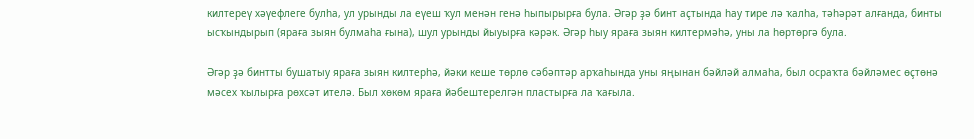килтереү хәүефлеге булһа, ул урынды ла еүеш ҡул менән генә һыпырырға була. Әгәр ҙә бинт аҫтында һау тире лә ҡалһа, тәһәрәт алғанда, бинты ысҡындырып (яраға зыян булмаһа ғына), шул урынды йыуырға кәрәк. Әгәр һыу яраға зыян килтермәһә, уны ла һөртөргә була.

Әгәр ҙә бинтты бушатыу яраға зыян килтерһә, йәки кеше төрлө сәбәптәр арҡаһында уны яңынан бәйләй алмаһа, был осраҡта бәйләмес өҫтөнә мәсех ҡылырға рөхсәт ителә. Был хөкөм яраға йәбештерелгән пластырға ла ҡағыла.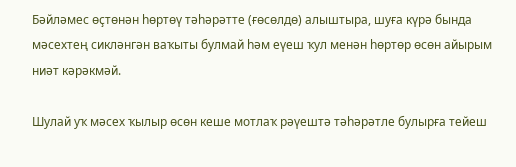Бәйләмес өҫтөнән һөртөү тәһәрәтте (ғөсөлдө) алыштыра, шуға күрә бында мәсехтең сикләнгән ваҡыты булмай һәм еүеш ҡул менән һөртөр өсөн айырым ниәт кәрәкмәй.

Шулай уҡ мәсех ҡылыр өсөн кеше мотлаҡ рәүештә тәһәрәтле булырға тейеш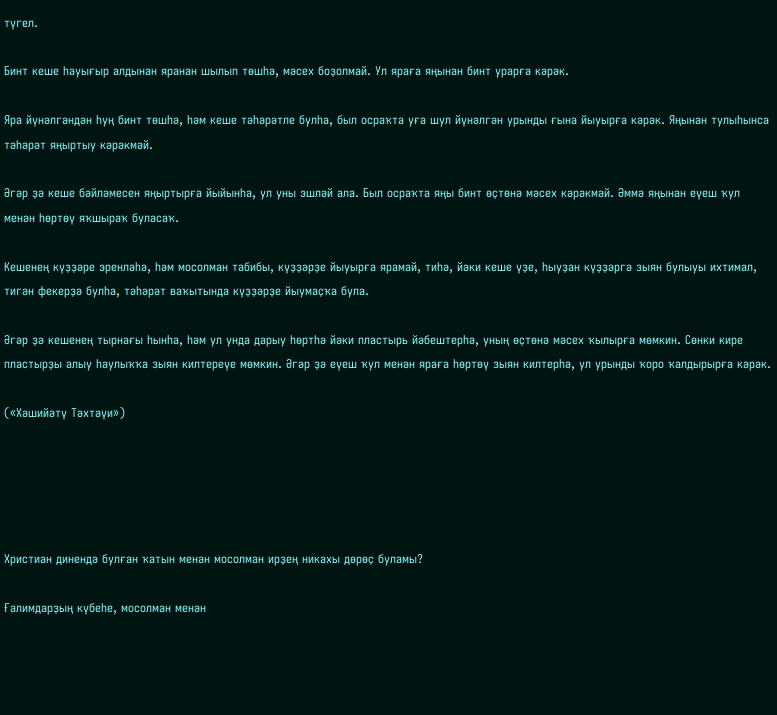түгел.

Бинт кеше һауығыр алдынан яранан шылып төшһә, мәсех боҙолмай. Ул яраға яңынан бинт урарға кәрәк.

Яра йүнәлгәндән һуң бинт төшһә, һәм кеше тәһәрәтле булһа, был осраҡта уға шул йүнәлгән урынды ғына йыуырға кәрәк. Яңынан тулыһынса тәһәрәт яңыртыу кәрәкмәй.

Әгәр ҙә кеше бәйләмесен яңыртырға йыйынһа, ул уны эшләй ала. Был осраҡта яңы бинт өҫтөнә мәсех кәрәкмәй. Әммә яңынан еүеш ҡул менән һөртөү яҡшыраҡ буласаҡ.

Кешенең күҙҙәре эренләһә, һәм мосолман табибы, күҙҙәрҙе йыуырға ярамай, тиһә, йәки кеше үҙе, һыуҙан күҙҙәргә зыян булыуы ихтимал, тигән фекерҙә булһа, тәһәрәт ваҡытында күҙҙәрҙе йыумаҫҡа була.

Әгәр ҙә кешенең тырнағы һынһа, һәм ул унда дарыу һөртһә йәки пластырь йәбештерһә, уның өҫтөнә мәсех ҡылырға мөмкин. Сөнки кире пластырҙы алыу һаулыҡҡа зыян килтереүе мөмкин. Әгәр ҙә еүеш ҡул менән яраға һөртөү зыян килтерһә, ул урынды ҡоро ҡалдырырға кәрәк.

(«Хәшийәтү Тәхтәүи»)





Христиан динендә булған ҡатын менән мосолман ирҙең никахы дөрөҫ буламы?

Ғалимдарҙың күбеһе, мосолман менән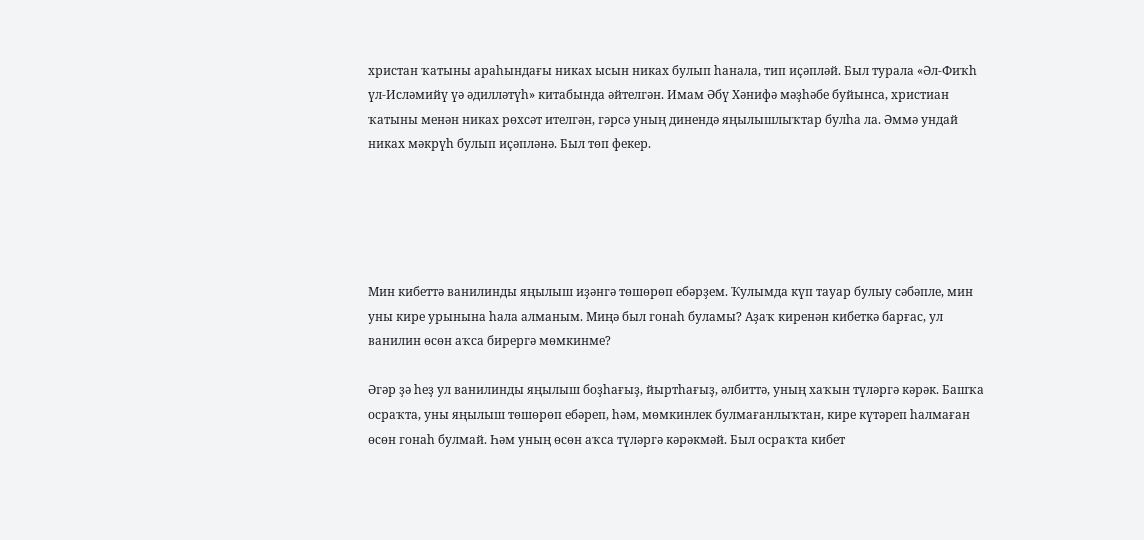христан ҡатыны араһындағы никах ысын никах булып һанала, тип иҫәпләй. Был турала «Әл-Фиҡһ үл-Исләмийү үә әдилләтүһ» китабында әйтелгән. Имам Әбү Хәнифә мәҙһәбе буйынса, христиан ҡатыны менән никах рөхсәт ителгән, гәрсә уның динендә яңылышлыҡтар булһа ла. Әммә ундай никах мәкрүһ булып иҫәпләнә. Был төп фекер.





Мин кибеттә ванилинды яңылыш иҙәнгә төшөрөп ебәрҙем. Ҡулымда күп тауар булыу сәбәпле, мин уны кире урынына һала алманым. Миңә был гонаһ буламы? Аҙаҡ киренән кибеткә барғас, ул ванилин өсөн аҡса бирергә мөмкинме?

Әгәр ҙә һеҙ ул ванилинды яңылыш боҙһағыҙ, йыртһағыҙ, әлбиттә, уның хаҡын түләргә кәрәк. Башҡа осраҡта, уны яңылыш төшөрөп ебәреп, һәм, мөмкинлек булмағанлыҡтан, кире күтәреп һалмаған өсөн гонаһ булмай. Һәм уның өсөн аҡса түләргә кәрәкмәй. Был осраҡта кибет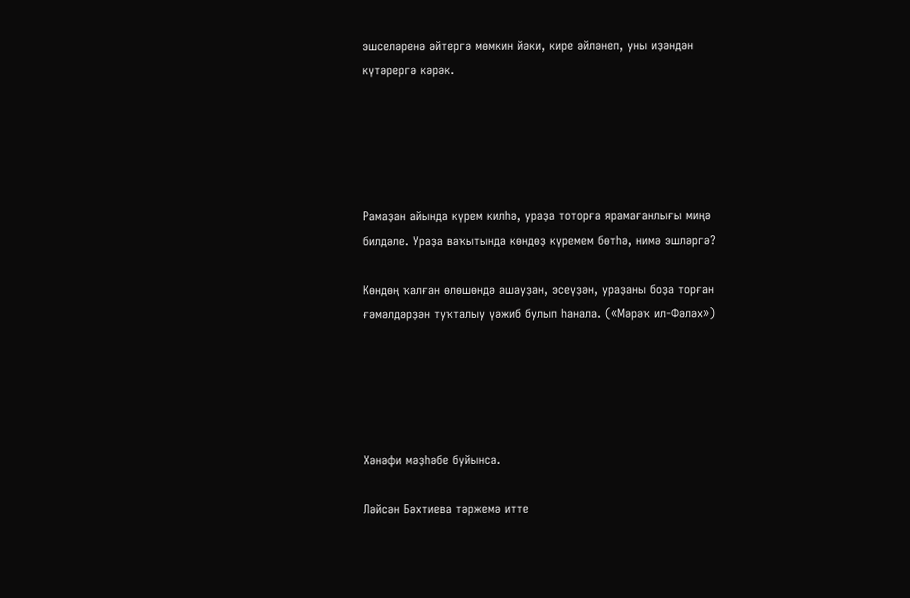эшселәренә әйтергә мөмкин йәки, кире әйләнеп, уны иҙәндән күтәрергә кәрәк.





Рамаҙан айында күрем килһә, ураҙа тоторға ярамағанлығы миңә билдәле. Ураҙа ваҡытында көндөҙ күремем бөтһә, нимә эшләргә?

Көндөң ҡалған өлөшөндә ашауҙан, эсеүҙән, ураҙаны боҙа торған ғәмәлдәрҙән туҡталыу үәжиб булып һанала. («Мәрәҡ ил-Фәләх»)





Хәнәфи мәҙһәбе буйынса.

Ләйсән Бәхтиева тәржемә итте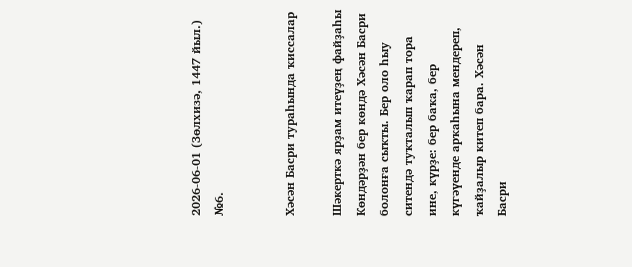2026-06-01 (Зөлхизә, 1447 йыл.) №6.


Хәсән Басри тураһында ҡиссалар

Шәкерткә ярҙам итеүҙең файҙаһы Көндәрҙән бер көндә Хәсән Басри болонға сыҡты. Бер оло һыу ситендә туҡталып ҡарап тора ине, күрҙе: бер баҡа, бер күгәүенде арҡаһына мендереп, ҡайҙалыр китеп бара. Хәсән Басри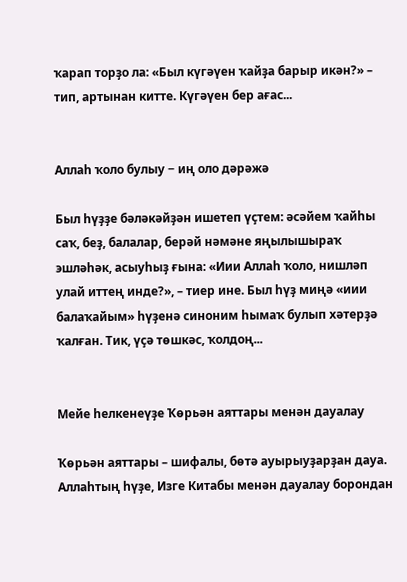ҡарап торҙо ла: «Был күгәүен ҡайҙа барыр икән?» – тип, артынан китте. Күгәүен бер ағас...


Аллаһ ҡоло булыу − иң оло дәрәжә

Был һүҙҙе бәләкәйҙән ишетеп үҫтем: әсәйем ҡайһы саҡ, беҙ, балалар, берәй нәмәне яңылышыраҡ эшләһәк, асыуһыҙ ғына: «Иии Аллаһ ҡоло, нишләп улай иттең инде?», – тиер ине. Был һүҙ миңә «иии балаҡайым» һүҙенә синоним һымаҡ булып хәтерҙә ҡалған. Тик, үҫә төшкәс, ҡолдоң...


Мейе һелкенеүҙе Ҡөрьән аяттары менән дауалау

Ҡөрьән аяттары – шифалы, бөтә ауырыуҙарҙан дауа. Аллаһтың һүҙе, Изге Китабы менән дауалау борондан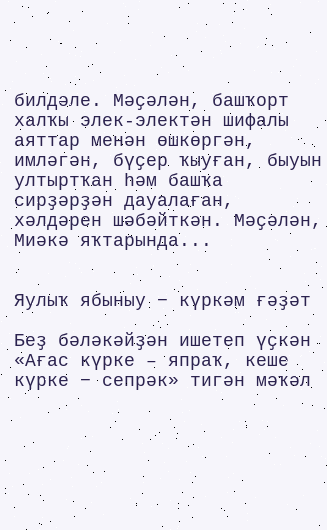билдәле. Мәҫәлән, башҡорт халҡы элек-электән шифалы аяттар менән өшкөргән, имләгән, бүҫер ҡыуған, быуын ултыртҡан һәм башҡа сирҙәрҙән дауалаған, хәлдәрен шәбәйткән. Мәҫәлән, Миәкә яҡтарында...


Яулыҡ ябыныу − күркәм ғәҙәт

Беҙ бәләкәйҙән ишетеп үҫкән «Ағас күрке – япраҡ, кеше күрке − сепрәк» тигән мәҡәл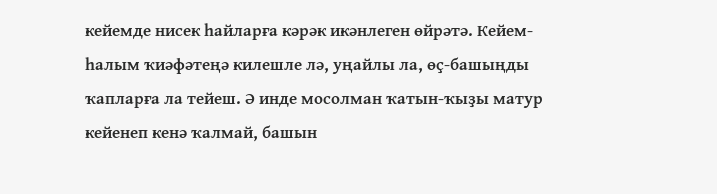кейемде нисек һайларға кәрәк икәнлеген өйрәтә. Кейем-һалым ҡиәфәтеңә килешле лә, уңайлы ла, өҫ-башыңды ҡапларға ла тейеш. Ә инде мосолман ҡатын-ҡыҙы матур кейенеп кенә ҡалмай, башын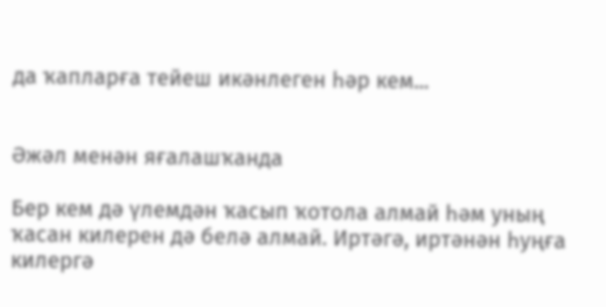да ҡапларға тейеш икәнлеген һәр кем...


Әжәл менән яғалашҡанда

Бер кем дә үлемдән ҡасып ҡотола алмай һәм уның ҡасан килерен дә белә алмай. Иртәгә, иртәнән һуңға килергә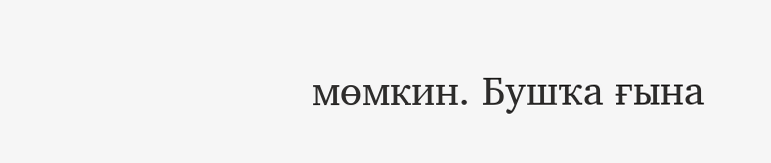мөмкин. Бушҡа ғына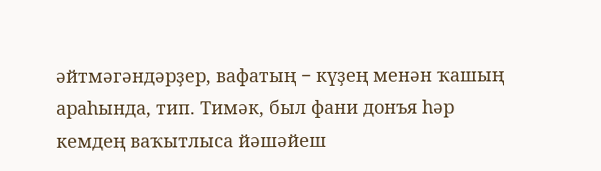әйтмәгәндәрҙер, вафатың − күҙең менән ҡашың араһында, тип. Тимәк, был фани донъя һәр кемдең ваҡытлыса йәшәйеш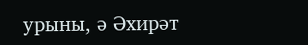урыны, ә Әхирәт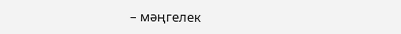– мәңгелек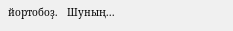йортобоҙ.   Шуның...